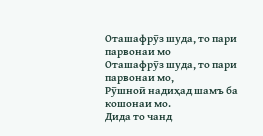Оташафрӯз шуда, то пари парвонаи мо
Оташафрӯз шуда, то пари парвонаи мо,
Рӯшноӣ надиҳад шамъ ба кошонаи мо.
Дида то чанд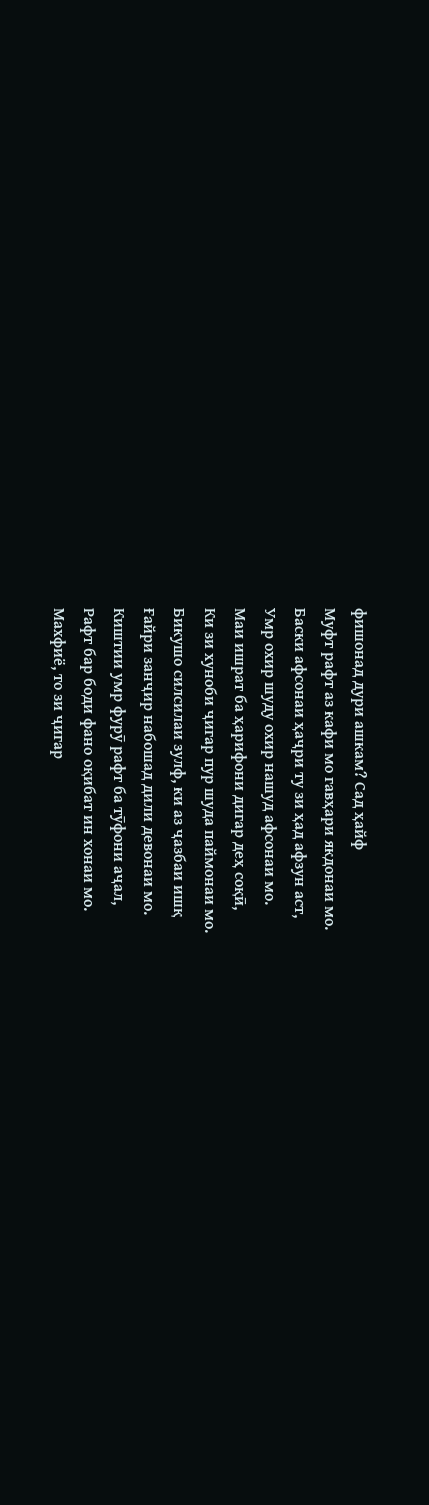фишонад дури ашкам? Сад ҳайф
Муфт рафт аз кафи мо гавҳари якдонаи мо.
Баски афсонаи ҳаҷри ту зи ҳад афзун аст,
Умр охир шуду охир нашуд афсонаи мо.
Маи ишрат ба ҳарифони дигар деҳ соқӣ,
Ки зи хуноби ҷигар пур шуда паймонаи мо.
Бикушо силсилаи зулф, ки аз ҷазбаи ишқ
Ғайри занҷир набошад дили девонаи мо.
Киштии умр фурӯ рафт ба тӯфони аҷал,
Рафт бар боди фано оқибат ин хонаи мо.
Махфиё, то зи ҷигар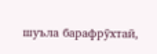шуъла барафрӯхтаӣ,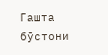Гашта бӯстони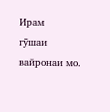Ирам
гӯшаи вайронаи мо.